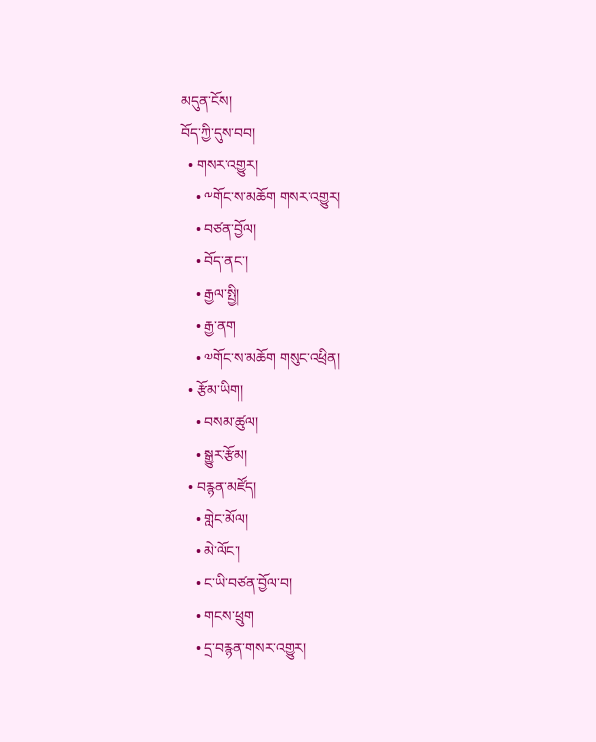མདུན་ངོས།
བོད་ཀྱི་དུས་བབ།
  • གསར་འགྱུར།
    • ༸གོང་ས་མཆོག གསར་འགྱུར།
    • བཙན་བྱོལ།
    • བོད་ནང་།
    • རྒྱལ་སྤྱི།
    • རྒྱ་ནག
    • ༧གོང་ས་མཆོག གསུང་འཕྲིན།
  • རྩོམ་ཡིག།
    • བསམ་ཚུལ།
    • སྒྱུར་རྩོམ།
  • བརྙན་མཛོད།
    • གླེང་མོལ།
    • མེ་ལོང་།
    • ང་ཡི་བཙན་བྱོལ་བ།
    • གངས་ཕྲུག
    • དྲ་བརྙན་གསར་འགྱུར།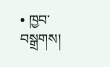• ཁྱབ་བསྒྲགས།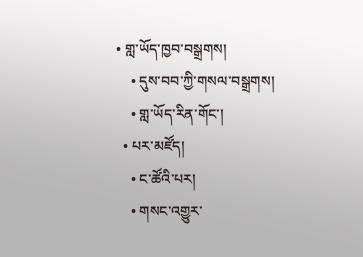• གླ་ཡོད་ཁྱབ་བསྒྲགས།
    • དུས་བབ་ཀྱི་གསལ་བསྒྲགས།
    • གླ་ཡོད་རིན་གོང་།
  • པར་མཛོད།
    • ང་ཚོའི་པར།
    • གསང་འགྱུར་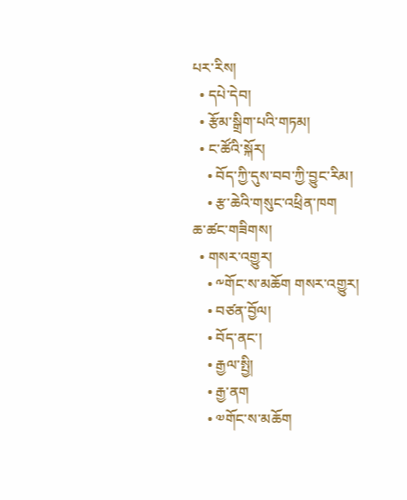པར་རིས།
  • དཔེ་དེབ།
  • རྩོམ་སྒྲིག་པའི་གཏམ།
  • ང་ཚོའི་སྐོར།
    • བོད་ཀྱི་དུས་བབ་ཀྱི་བྱུང་རིམ།
    • རྩ་ཆེའི་གསུང་འཕྲིན་ཁག
ཆ་ཚང་གཟིགས།
  • གསར་འགྱུར།
    • ༸གོང་ས་མཆོག གསར་འགྱུར།
    • བཙན་བྱོལ།
    • བོད་ནང་།
    • རྒྱལ་སྤྱི།
    • རྒྱ་ནག
    • ༧གོང་ས་མཆོག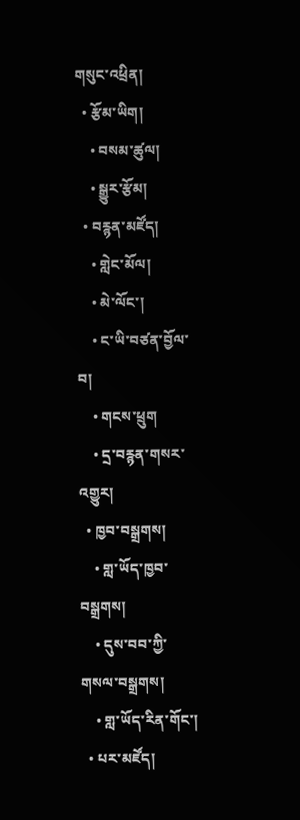གསུང་འཕྲིན།
  • རྩོམ་ཡིག།
    • བསམ་ཚུལ།
    • སྒྱུར་རྩོམ།
  • བརྙན་མཛོད།
    • གླེང་མོལ།
    • མེ་ལོང་།
    • ང་ཡི་བཙན་བྱོལ་བ།
    • གངས་ཕྲུག
    • དྲ་བརྙན་གསར་འགྱུར།
  • ཁྱབ་བསྒྲགས།
    • གླ་ཡོད་ཁྱབ་བསྒྲགས།
    • དུས་བབ་ཀྱི་གསལ་བསྒྲགས།
    • གླ་ཡོད་རིན་གོང་།
  • པར་མཛོད།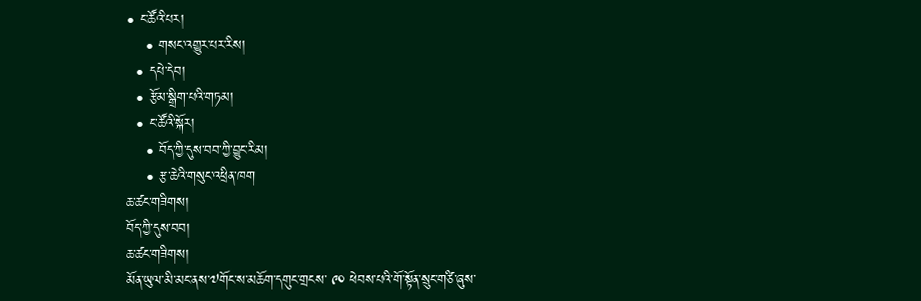• ང་ཚོའི་པར།
    • གསང་འགྱུར་པར་རིས།
  • དཔེ་དེབ།
  • རྩོམ་སྒྲིག་པའི་གཏམ།
  • ང་ཚོའི་སྐོར།
    • བོད་ཀྱི་དུས་བབ་ཀྱི་བྱུང་རིམ།
    • རྩ་ཆེའི་གསུང་འཕྲིན་ཁག
ཆ་ཚང་གཟིགས།
བོད་ཀྱི་དུས་བབ།
ཆ་ཚང་གཟིགས།
མོན་ཡུལ་མི་མང་ནས་༧གོང་ས་མཆོག་དགུང་གྲངས་ ༩༠ ཕེབས་པའི་གོ་སྟོན་སྲུང་གཙི་ཞུས་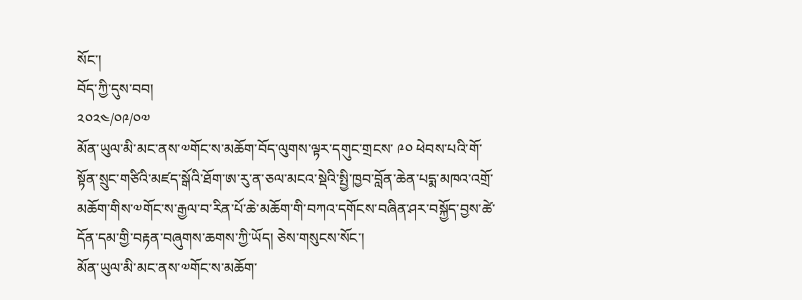སོང་།
བོད་ཀྱི་དུས་བབ།
༢༠༢༤/༠༩/༠༧
མོན་ཡུལ་མི་མང་ནས་༧གོང་ས་མཆོག་བོད་ལུགས་ལྟར་དགུང་གྲངས་ ༩༠ ཕེབས་པའི་གོ་སྟོན་སྲུང་གཙིའི་མཛད་སྒོའི་ཐོག་ཨ་རུ་ན་ཅལ་མངའ་སྡེའི་སྤྱི་ཁྱབ་བློན་ཆེན་པདྨ་མཁའ་འགྲོ་མཆོག་གིས་༧གོང་ས་རྒྱལ་བ་རིན་པོ་ཆེ་མཆོག་གི་བཀའ་དགོངས་བཞིན་ཤར་བསྐྱོད་བྱས་ཚེ་དོན་དམ་གྱི་བརྟན་བཞུགས་ཆགས་ཀྱི་ཡོད། ཅེས་གསུངས་སོང་།
མོན་ཡུལ་མི་མང་ནས་༧གོང་ས་མཆོག་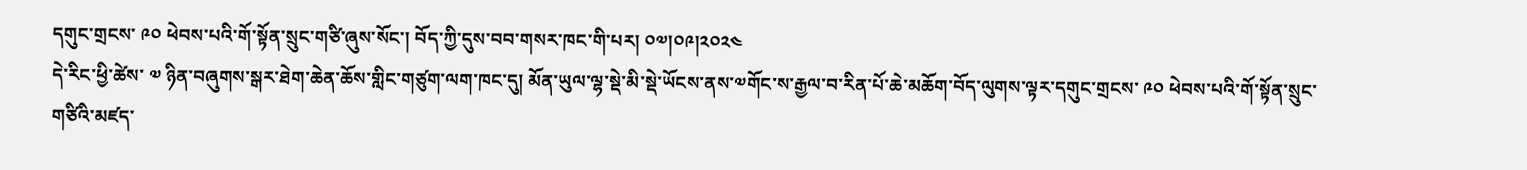དགུང་གྲངས་ ༩༠ ཕེབས་པའི་གོ་སྟོན་སྲུང་གཙི་ཞུས་སོང་། བོད་ཀྱི་དུས་བབ་གསར་ཁང་གི་པར། ༠༧།༠༩།༢༠༢༤
དེ་རིང་ཕྱི་ཚེས་ ༧ ཉིན་བཞུགས་སྒར་ཐེག་ཆེན་ཆོས་གླིང་གཙུག་ལག་ཁང་དུ། མོན་ཡུལ་ལྷ་སྡེ་མི་སྡེ་ཡོངས་ནས་༧གོང་ས་རྒྱལ་བ་རིན་པོ་ཆེ་མཆོག་བོད་ལུགས་ལྟར་དགུང་གྲངས་ ༩༠ ཕེབས་པའི་གོ་སྟོན་སྲུང་གཙིའི་མཛད་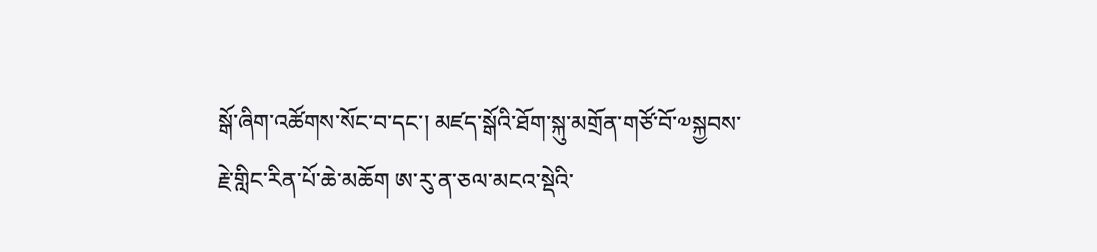སྒོ་ཞིག་འཚོགས་སོང་བ་དང་། མཛད་སྒོའི་ཐོག་སྐུ་མགྲོན་གཙོ་བོ་༧སྐྱབས་རྗེ་གླིང་རིན་པོ་ཆེ་མཆོག ཨ་རུ་ན་ཅལ་མངའ་སྡེའི་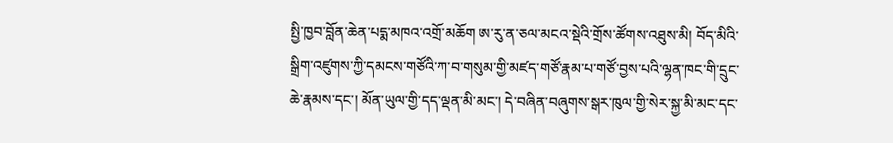སྤྱི་ཁྱབ་བློན་ཆེན་པདྨ་མཁའ་འགྲོ་མཆོག ཨ་རུ་ན་ཅལ་མངའ་སྡེའི་གྲོས་ཚོགས་འཐུས་མི། བོད་མིའི་སྒྲིག་འཛུགས་ཀྱི་དམངས་གཙོའི་ཀ་བ་གསུམ་གྱི་མཛད་གཙོ་རྣམ་པ་གཙོ་བྱས་པའི་ལྷན་ཁང་གི་དྲུང་ཆེ་རྣམས་དང་། མོན་ཡུལ་གྱི་དད་ལྡན་མི་མང་། དེ་བཞིན་བཞུགས་སྒར་ཁུལ་གྱི་སེར་སྐྱ་མི་མང་དང་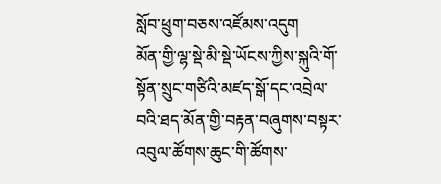སློབ་ཕྲུག་བཅས་འཛོམས་འདུག
མོན་གྱི་ལྷ་སྡེ་མི་སྡེ་ཡོངས་ཀྱིས་སྐུའི་གོ་སྟོན་སྲུང་གཙིའི་མཛད་སྒོ་དང་འབྲེལ་བའི་ཐད་མོན་གྱི་བརྟན་བཞུགས་བསྟར་འབུལ་ཚོགས་ཆུང་གི་ཚོགས་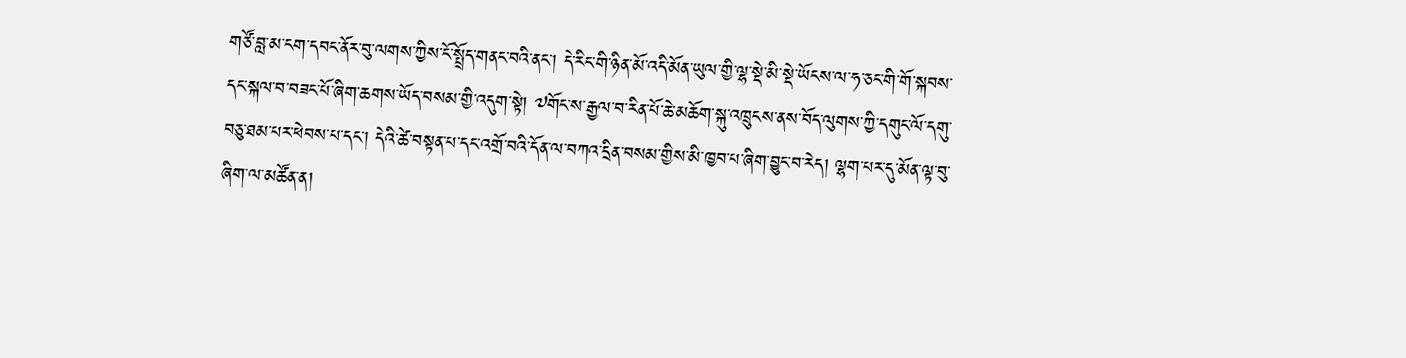གཙོ་བླ་མ་ངག་དབང་ནོར་བུ་ལགས་ཀྱིས་ངོ་སྤྲོད་གནང་བའི་ནང་། དེ་རིང་གི་ཉིན་མོ་འདི་མོན་ཡུལ་གྱི་ལྷ་སྡེ་མི་སྡེ་ཡོངས་ལ་ཧ་ཅང་གི་གོ་སྐབས་དང་སྐལ་བ་བཟང་པོ་ཞིག་ཆགས་ཡོད་བསམ་གྱི་འདུག་སྟེ། ༧གོང་ས་རྒྱལ་བ་རིན་པོ་ཆེ་མཆོག་སྐུ་འཁྲུངས་ནས་བོད་ལུགས་ཀྱི་དགུང་ལོ་དགུ་བཅུ་ཐམ་པར་ཕེབས་པ་དང་། དེའི་ཚེ་བསྟན་པ་དང་འགྲོ་བའི་དོན་ལ་བཀའ་དྲིན་བསམ་གྱིས་མི་ཁྱབ་པ་ཞིག་བྱུང་བ་རེད། ལྷག་པར་དུ་མོན་ལྟ་བུ་ཞིག་ལ་མཚོན་ན།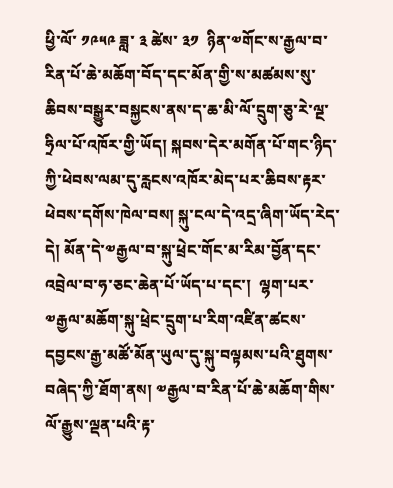ཕྱི་ལོ་ ༡༩༥༩ ཟླ་ ༣ ཚེས་ ༣༡  ཉིན་༧གོང་ས་རྒྱལ་བ་རིན་པོ་ཆེ་མཆོག་བོད་དང་མོན་གྱི་ས་མཚམས་སུ་ཆིབས་བསྒྱུར་བསྐྱངས་ནས་ད་ཆ་མི་ལོ་དྲུག་ཅུ་རེ་ལྔ་ཧྲིལ་པོ་འཁོར་གྱི་ཡོད། སྐབས་དེར་མགོན་པོ་གང་ཉིད་ཀྱི་ཕེབས་ལམ་དུ་རླངས་འཁོར་མེད་པར་ཆིབས་རྟར་ཕེབས་དགོས་ཁེལ་བས། སྐུ་ངལ་དེ་འདྲ་ཞིག་ཡོད་རེད་དེ། མོན་དེ་༧རྒྱལ་བ་སྐུ་ཕྲེང་གོང་མ་རིམ་བྱོན་དང་འབྲེལ་བ་ཧ་ཅང་ཆེན་པོ་ཡོད་པ་དང་།  ལྷག་པར་༧རྒྱལ་མཆོག་སྐུ་ཕྲེང་དྲུག་པ་རིག་འཛིན་ཚངས་དབྱངས་རྒྱ་མཚོ་མོན་ཡུལ་དུ་སྐུ་བལྟམས་པའི་ཐུགས་བཞེད་ཀྱི་ཐོག་ནས། ༧རྒྱལ་བ་རིན་པོ་ཆེ་མཆོག་གིས་ལོ་རྒྱུས་ལྡན་པའི་རྟ་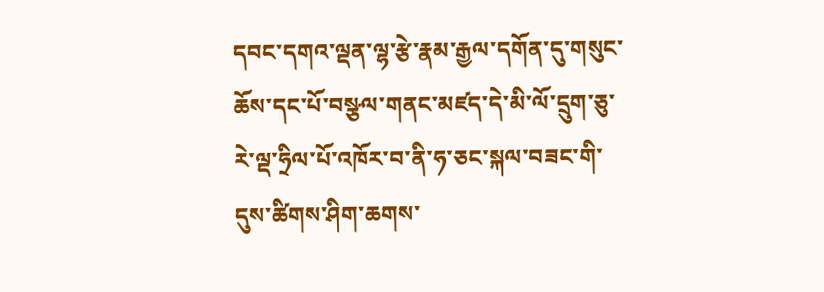དབང་དགའ་ལྡན་ལྷ་རྩེ་རྣམ་རྒྱལ་དགོན་དུ་གསུང་ཆོས་དང་པོ་བསྩལ་གནང་མཛད་དེ་མི་ལོ་དྲུག་ཅུ་རེ་ལྡ་ཧྲིལ་པོ་འཁོར་བ་ནི་ཧ་ཅང་སྐལ་བཟང་གི་དུས་ཚིགས་ཤིག་ཆགས་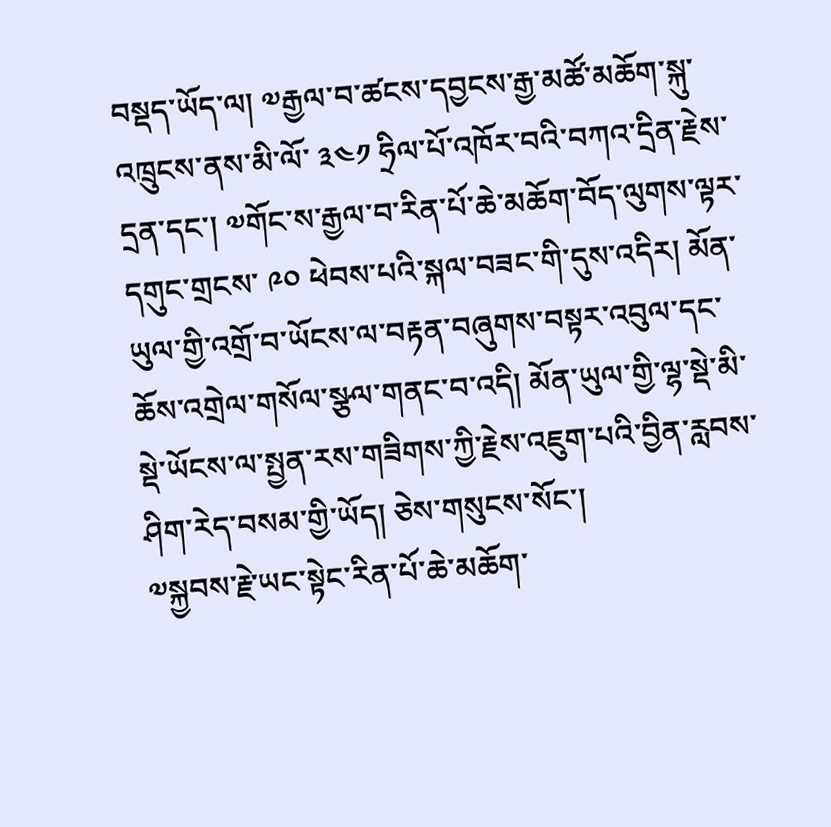བསྡད་ཡོད་ལ། ༧རྒྱལ་བ་ཚངས་དབྱངས་རྒྱ་མཚོ་མཆོག་སྐུ་འཁྲུངས་ནས་མི་ལོ་ ༣༤༡ ཧྲིལ་པོ་འཁོར་བའི་བཀའ་དྲིན་རྗེས་དྲན་དང་། ༧གོང་ས་རྒྱལ་བ་རིན་པོ་ཆེ་མཆོག་བོད་ལུགས་ལྟར་དགུང་གྲངས་ ༩༠ ཕེབས་པའི་སྐལ་བཟང་གི་དུས་འདིར། མོན་ཡུལ་གྱི་འགྲོ་བ་ཡོངས་ལ་བརྟན་བཞུགས་བསྟར་འབུལ་དང་ཆོས་འགྲེལ་གསོལ་སྩལ་གནང་བ་འདི། མོན་ཡུལ་གྱི་ལྷ་སྡེ་མི་སྡེ་ཡོངས་ལ་སྤྱན་རས་གཟིགས་ཀྱི་རྗེས་འཇུག་པའི་བྱིན་རླབས་ཤིག་རེད་བསམ་གྱི་ཡོད། ཅེས་གསུངས་སོང་།
༧སྐྱབས་རྗེ་ཡང་སྟེང་རིན་པོ་ཆེ་མཆོག་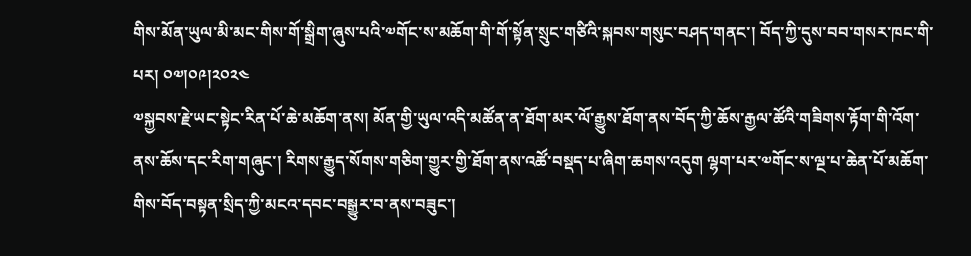གིས་མོན་ཡུལ་མི་མང་གིས་གོ་སྒྲིག་ཞུས་པའི་༧གོང་ས་མཆོག་གི་གོ་སྟོན་སྲུང་གཙིའི་སྐབས་གསུང་བཤད་གནང་། བོད་ཀྱི་དུས་བབ་གསར་ཁང་གི་པར། ༠༧།༠༩།༢༠༢༤
༧སྐྱབས་རྗེ་ཡང་སྟེང་རིན་པོ་ཆེ་མཆོག་ནས། མོན་གྱི་ཡུལ་འདི་མཚོན་ན་ཐོག་མར་ལོ་རྒྱུས་ཐོག་ནས་བོད་ཀྱི་ཆོས་རྒྱལ་ཚོའི་གཟིགས་རྟོག་གི་འོག་ནས་ཆོས་དང་རིག་གཞུང་། རིགས་རྒྱུད་སོགས་གཅིག་གྱུར་གྱི་ཐོག་ནས་འཚོ་བསྡད་པ་ཞིག་ཆགས་འདུག ལྷག་པར་༧གོང་ས་ལྔ་པ་ཆེན་པོ་མཆོག་གིས་བོད་བསྟན་སྲིད་ཀྱི་མངའ་དབང་བསྒྱུར་བ་ནས་བཟུང་།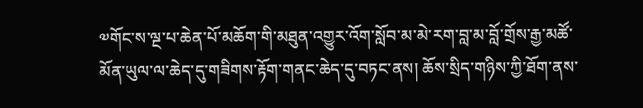༧གོང་ས་ལྔ་པ་ཆེན་པོ་མཆོག་གི་མཐུན་འགྱུར་འོག་སློབ་མ་མེ་རག་བླ་མ་བློ་གྲོས་རྒྱ་མཚོ་མོན་ཡུལ་ལ་ཆེད་དུ་གཟིགས་རྟོག་གནང་ཆེད་དུ་བཏང་ནས། ཆོས་སྲིད་གཉིས་ཀྱི་ཐོག་ནས་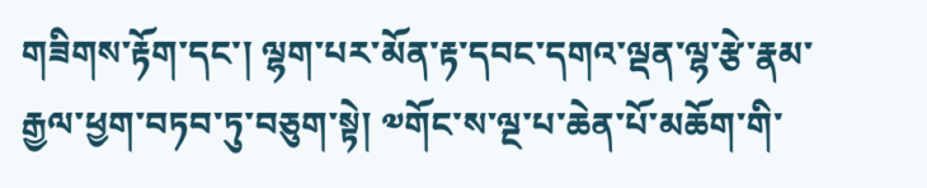གཟིགས་རྟོག་དང་། ལྷག་པར་མོན་རྟ་དབང་དགའ་ལྡན་ལྷ་རྩེ་རྣམ་རྒྱལ་ཕྱག་བཏབ་ཏུ་བཅུག་སྟེ། ༧གོང་ས་ལྔ་པ་ཆེན་པོ་མཆོག་གི་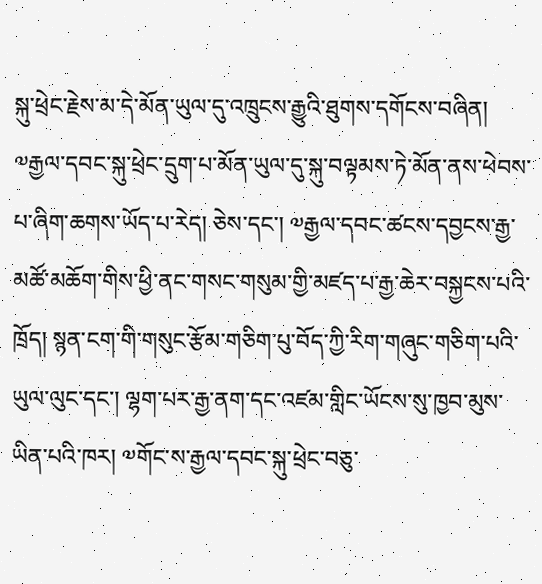སྐུ་ཕྲེང་རྗེས་མ་དེ་མོན་ཡུལ་དུ་འཁྲུངས་རྒྱུའི་ཐུགས་དགོངས་བཞིན། ༧རྒྱལ་དབང་སྐུ་ཕྲེང་དྲུག་པ་མོན་ཡུལ་དུ་སྐུ་བལྟམས་ཏེ་མོན་ནས་ཕེབས་པ་ཞིག་ཆགས་ཡོད་པ་རེད། ཅེས་དང་། ༧རྒྱལ་དབང་ཚངས་དབྱངས་རྒྱ་མཚོ་མཆོག་གིས་ཕྱི་ནང་གསང་གསུམ་གྱི་མཛད་པ་རྒྱ་ཆེར་བསྐྱངས་པའི་ཁྲོད། སྙན་ངག་གི་གསུང་རྩོམ་གཅིག་པུ་བོད་ཀྱི་རིག་གཞུང་གཅིག་པའི་ཡུལ་ལུང་དང་། ལྷག་པར་རྒྱ་ནག་དང་འཛམ་གླིང་ཡོངས་སུ་ཁྱབ་མུས་ཡིན་པའི་ཁར། ༧གོང་ས་རྒྱལ་དབང་སྐུ་ཕྲེང་བཅུ་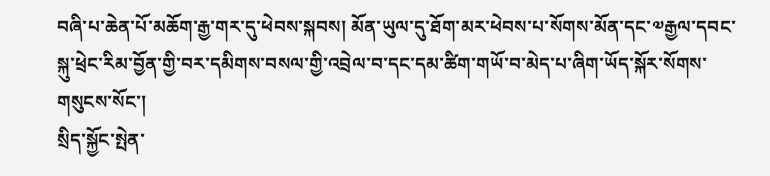བཞི་པ་ཆེན་པོ་མཆོག་རྒྱ་གར་དུ་ཕེབས་སྐབས། མོན་ཡུལ་དུ་ཐོག་མར་ཕེབས་པ་སོགས་མོན་དང་༧རྒྱལ་དབང་སྐུ་ཕྲེང་རིམ་བྱོན་གྱི་བར་དམིགས་བསལ་གྱི་འབྲེལ་བ་དང་དམ་ཚིག་གཡོ་བ་མེད་པ་ཞིག་ཡོད་སྐོར་སོགས་གསུངས་སོང་།
སྲིད་སྐྱོང་སྤེན་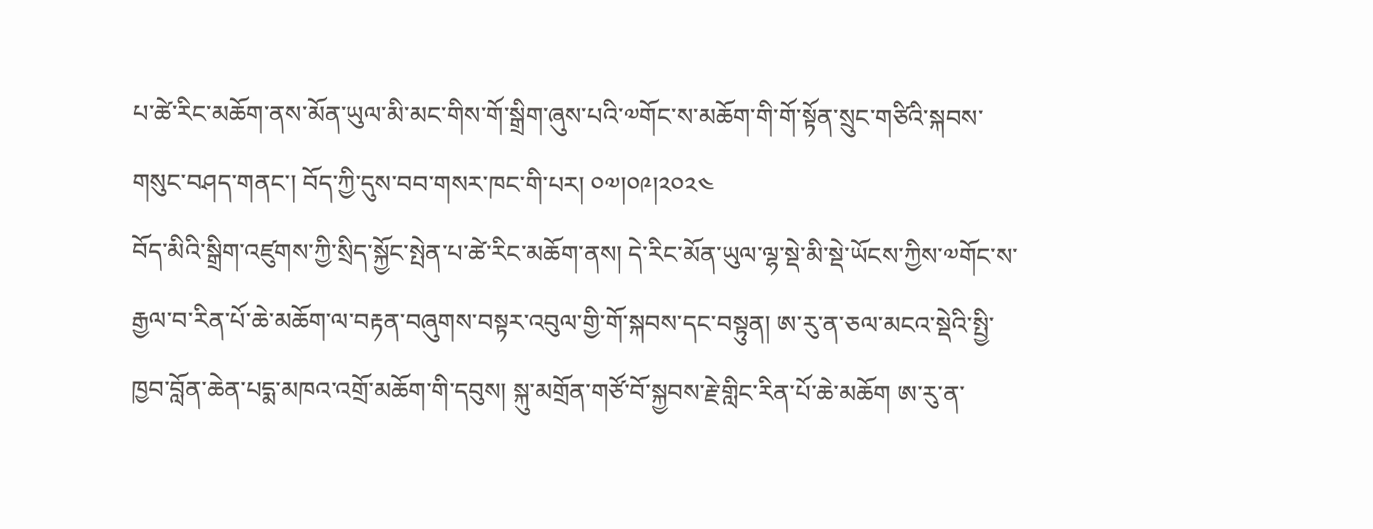པ་ཚེ་རིང་མཆོག་ནས་མོན་ཡུལ་མི་མང་གིས་གོ་སྒྲིག་ཞུས་པའི་༧གོང་ས་མཆོག་གི་གོ་སྟོན་སྲུང་གཙིའི་སྐབས་གསུང་བཤད་གནང་། བོད་ཀྱི་དུས་བབ་གསར་ཁང་གི་པར། ༠༧།༠༩།༢༠༢༤
བོད་མིའི་སྒྲིག་འཛུགས་ཀྱི་སྲིད་སྐྱོང་སྤེན་པ་ཚེ་རིང་མཆོག་ནས། དེ་རིང་མོན་ཡུལ་ལྷ་སྡེ་མི་སྡེ་ཡོངས་ཀྱིས་༧གོང་ས་རྒྱལ་བ་རིན་པོ་ཆེ་མཆོག་ལ་བརྟན་བཞུགས་བསྟར་འབུལ་གྱི་གོ་སྐབས་དང་བསྟུན། ཨ་རུ་ན་ཅལ་མངའ་སྡེའི་སྤྱི་ཁྱབ་བློན་ཆེན་པདྨ་མཁའ་འགྲོ་མཆོག་གི་དབུས། སྐུ་མགྲོན་གཙོ་བོ་སྐྱབས་རྗེ་གླིང་རིན་པོ་ཆེ་མཆོག ཨ་རུ་ན་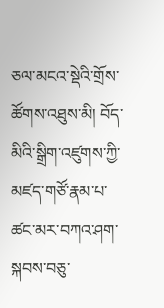ཅལ་མངའ་སྡེའི་གྲོས་ཚོགས་འཐུས་མི། བོད་མིའི་སྒྲིག་འཛུགས་ཀྱི་མཛད་གཙོ་རྣམ་པ་ཚང་མར་བཀའ་ཤག་སྐབས་བཅུ་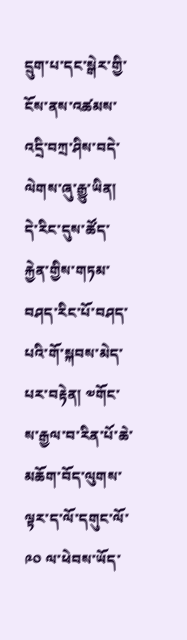དྲུག་པ་དང་སྒེར་གྱི་ངོས་ནས་འཚམས་འདྲི་བཀྲ་ཤིས་བདེ་ལེགས་ཞུ་རྒྱུ་ཡིན། དེ་རིང་དུས་ཚོད་རྐྱེན་གྱིས་གཏམ་བཤད་རིང་པོ་བཤད་པའི་གོ་སྐབས་མེད་པར་བརྟེན། ༧གོང་ས་རྒྱལ་བ་རིན་པོ་ཆེ་མཆོག་བོད་ལུགས་ལྟར་ད་ལོ་དགུང་ལོ་ ༩༠ ལ་ཕེབས་ཡོད་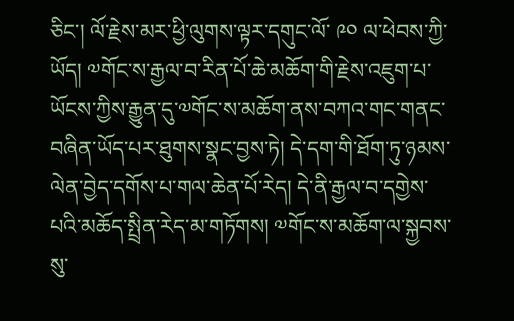ཅིང་། ལོ་རྗེས་མར་ཕྱི་ལུགས་ལྟར་དགུང་ལོ་ ༩༠ ལ་ཕེབས་ཀྱི་ཡོད། ༧གོང་ས་རྒྱལ་བ་རིན་པོ་ཆེ་མཆོག་གི་རྗེས་འཇུག་པ་ཡོངས་ཀྱིས་རྒྱུན་དུ་༧གོང་ས་མཆོག་ནས་བཀའ་གང་གནང་བཞིན་ཡོད་པར་ཐུགས་སྣང་བྱས་ཏེ། དེ་དག་གི་ཐོག་ཏུ་ཉམས་ལེན་བྱེད་དགོས་པ་གལ་ཆེན་པོ་རེད། དེ་ནི་རྒྱལ་བ་དགྱེས་པའི་མཆོད་སྤྲིན་རེད་མ་གཏོགས། ༧གོང་ས་མཆོག་ལ་སྐྱབས་སུ་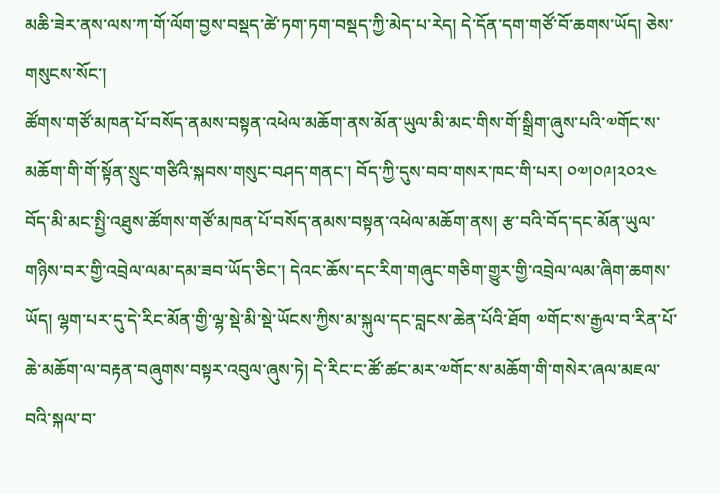མཆི་ཟེར་ནས་ལས་ཀ་གོ་ལོག་བྱས་བསྡད་ཚེ་ཏག་ཏག་བསྡད་ཀྱི་མེད་པ་རེད། དེ་དོན་དག་གཙོ་བོ་ཆགས་ཡོད། ཅེས་གསུངས་སོང་།
ཚོགས་གཙོ་མཁན་པོ་བསོད་ནམས་བསྟན་འཕེལ་མཆོག་ནས་མོན་ཡུལ་མི་མང་གིས་གོ་སྒྲིག་ཞུས་པའི་༧གོང་ས་མཆོག་གི་གོ་སྟོན་སྲུང་གཙིའི་སྐབས་གསུང་བཤད་གནང་། བོད་ཀྱི་དུས་བབ་གསར་ཁང་གི་པར། ༠༧།༠༩།༢༠༢༤
བོད་མི་མང་སྤྱི་འཐུས་ཚོགས་གཙོ་མཁན་པོ་བསོད་ནམས་བསྟན་འཕེལ་མཆོག་ནས། རྩ་བའི་བོད་དང་མོན་ཡུལ་གཉིས་བར་གྱི་འབྲེལ་ལམ་དམ་ཟབ་ཡོད་ཅིང་། དེའང་ཆོས་དང་རིག་གཞུང་གཅིག་གྱུར་གྱི་འབྲེལ་ལམ་ཞིག་ཆགས་ཡོད། ལྷག་པར་དུ་དེ་རིང་མོན་གྱི་ལྷ་སྡེ་མི་སྡེ་ཡོངས་ཀྱིས་མ་སྐུལ་དང་བླངས་ཆེན་པོའི་ཐོག ༧གོང་ས་རྒྱལ་བ་རིན་པོ་ཆེ་མཆོག་ལ་བརྟན་བཞུགས་བསྟར་འབུལ་ཞུས་ཏེ། དེ་རིང་ང་ཚོ་ཚང་མར་༧གོང་ས་མཆོག་གི་གསེར་ཞལ་མཇལ་བའི་སྐལ་བ་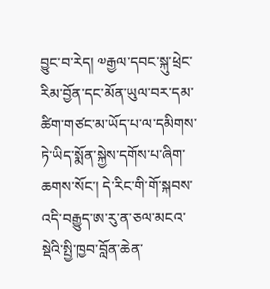བྱུང་བ་རེད། ༧རྒྱལ་དབང་སྐུ་ཕྲེང་རིམ་བྱོན་དང་མོན་ཡུལ་བར་དམ་ཚིག་གཙང་མ་ཡོད་པ་ལ་དམིགས་ཏེ་ཡིད་སྨོན་སྐྱེས་དགོས་པ་ཞིག་ཆགས་སོང་། དེ་རིང་གི་གོ་སྐབས་འདི་བརྒྱུད་ཨ་རུ་ན་ཅལ་མངའ་སྡེའི་སྤྱི་ཁྱབ་བློན་ཆེན་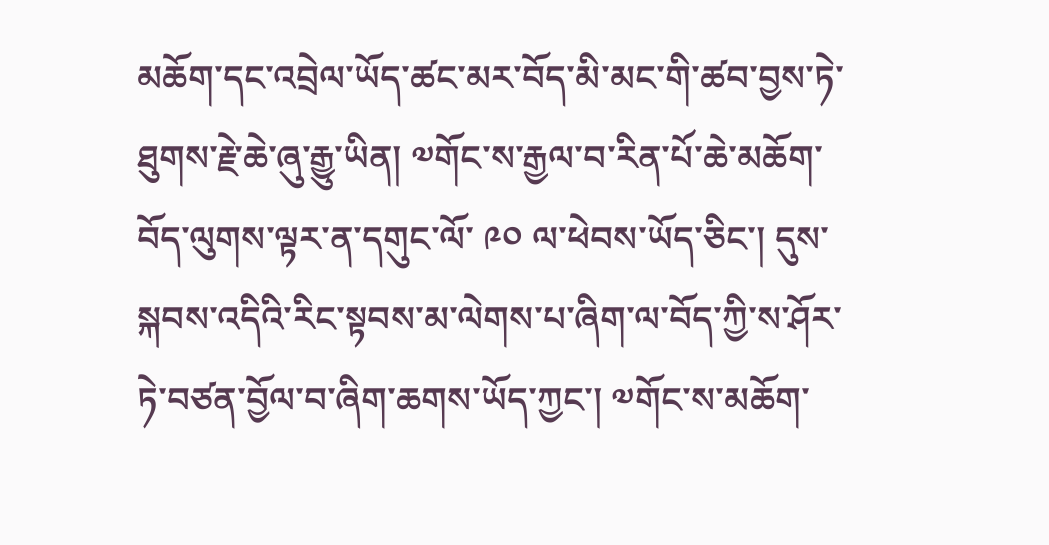མཆོག་དང་འབྲེལ་ཡོད་ཚང་མར་བོད་མི་མང་གི་ཚབ་བྱས་ཏེ་ཐུགས་རྗེ་ཆེ་ཞུ་རྒྱུ་ཡིན། ༧གོང་ས་རྒྱལ་བ་རིན་པོ་ཆེ་མཆོག་བོད་ལུགས་ལྟར་ན་དགུང་ལོ་ ༩༠ ལ་ཕེབས་ཡོད་ཅིང་། དུས་སྐབས་འདིའི་རིང་སྟབས་མ་ལེགས་པ་ཞིག་ལ་བོད་ཀྱི་ས་ཤོར་ཏེ་བཙན་བྱོལ་བ་ཞིག་ཆགས་ཡོད་ཀྱང་། ༧གོང་ས་མཆོག་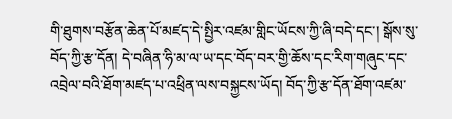གི་ཐུགས་བརྩོན་ཆེན་པོ་མཛད་དེ་སྤྱིར་འཛམ་གླིང་ཡོངས་ཀྱི་ཞི་བདེ་དང་། སྒོས་སུ་བོད་ཀྱི་རྩ་དོན། དེ་བཞིན་ཧི་མ་ལ་ཡ་དང་བོད་བར་གྱི་ཆོས་དང་རིག་གཞུང་དང་འབྲེལ་བའི་ཐོག་མཛད་པ་འཕྲིན་ལས་བསྐྱངས་ཡོད། བོད་ཀྱི་རྩ་དོན་ཐོག་འཛམ་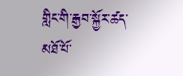གླིང་གི་རྒྱབ་སྐྱོར་ཚད་མཐོ་པོ་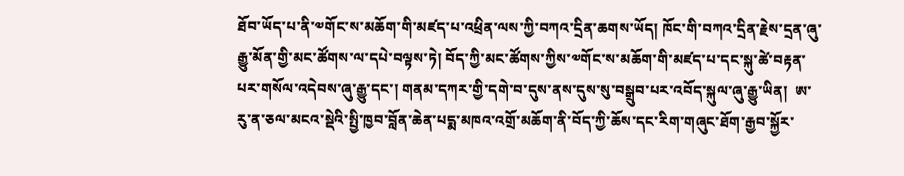ཐོབ་ཡོད་པ་ནི་༧གོང་ས་མཆོག་གི་མཛད་པ་འཕྲིན་ལས་ཀྱི་བཀའ་དྲིན་ཆགས་ཡོད། ཁོང་གི་བཀའ་དྲིན་རྗེས་དྲན་ཞུ་རྒྱུ་མོན་གྱི་མང་ཚོགས་ལ་དཔེ་བལྟས་ཏེ། བོད་ཀྱི་མང་ཚོགས་ཀྱིས་༧གོང་ས་མཆོག་གི་མཛད་པ་དང་སྐུ་ཚེ་བརྟན་པར་གསོལ་འདེབས་ཞུ་རྒྱུ་དང་། གནམ་དཀར་གྱི་དགེ་བ་དུས་ནས་དུས་སུ་བསྒྲུབ་པར་འབོད་སྐུལ་ཞུ་རྒྱུ་ཡིན།  ཨ་རུ་ན་ཅལ་མངའ་སྡེའི་སྤྱི་ཁྱབ་བློན་ཆེན་པདྨ་མཁའ་འགྲོ་མཆོག་ནི་བོད་ཀྱི་ཆོས་དང་རིག་གཞུང་ཐོག་རྒྱབ་སྐྱོར་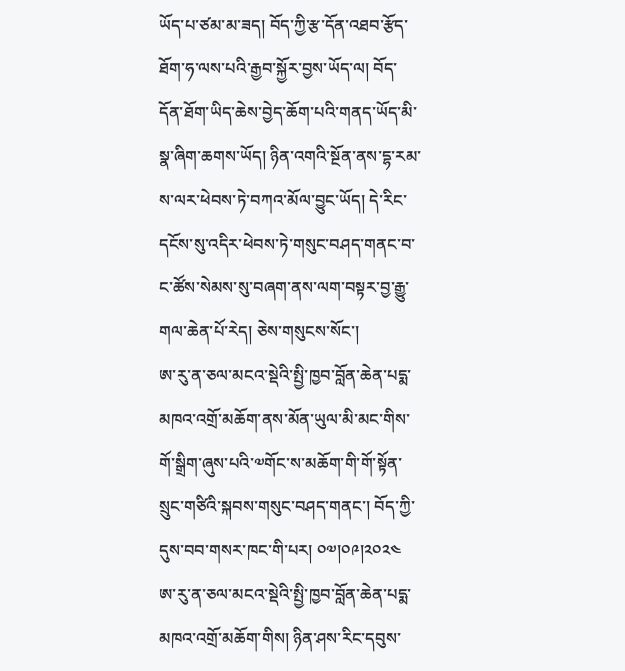ཡོད་པ་ཙམ་མ་ཟད། བོད་ཀྱི་རྩ་དོན་འཐབ་རྩོད་ཐོག་ཧ་ལས་པའི་རྒྱབ་སྐྱོར་བྱས་ཡོད་ལ། བོད་དོན་ཐོག་ཡིད་ཆེས་བྱེད་ཆོག་པའི་གནད་ཡོད་མི་སྣ་ཞིག་ཆགས་ཡོད། ཉིན་འགའི་སྔོན་ནས་དྷ་རམ་ས་ལར་ཕེབས་ཏེ་བཀའ་མོལ་བྱུང་ཡོད། དེ་རིང་དངོས་སུ་འདིར་ཕེབས་ཏེ་གསུང་བཤད་གནང་བ་ང་ཚོས་སེམས་སུ་བཞག་ནས་ལག་བསྟར་བྱ་རྒྱུ་གལ་ཆེན་པོ་རེད། ཅེས་གསུངས་སོང་།
ཨ་རུ་ན་ཅལ་མངའ་སྡེའི་སྤྱི་ཁྱབ་བློན་ཆེན་པདྨ་མཁའ་འགྲོ་མཆོག་ནས་མོན་ཡུལ་མི་མང་གིས་གོ་སྒྲིག་ཞུས་པའི་༧གོང་ས་མཆོག་གི་གོ་སྟོན་སྲུང་གཙིའི་སྐབས་གསུང་བཤད་གནང་། བོད་ཀྱི་དུས་བབ་གསར་ཁང་གི་པར། ༠༧།༠༩།༢༠༢༤
ཨ་རུ་ན་ཅལ་མངའ་སྡེའི་སྤྱི་ཁྱབ་བློན་ཆེན་པདྨ་མཁའ་འགྲོ་མཆོག་གིས། ཉིན་ཤས་རིང་དབུས་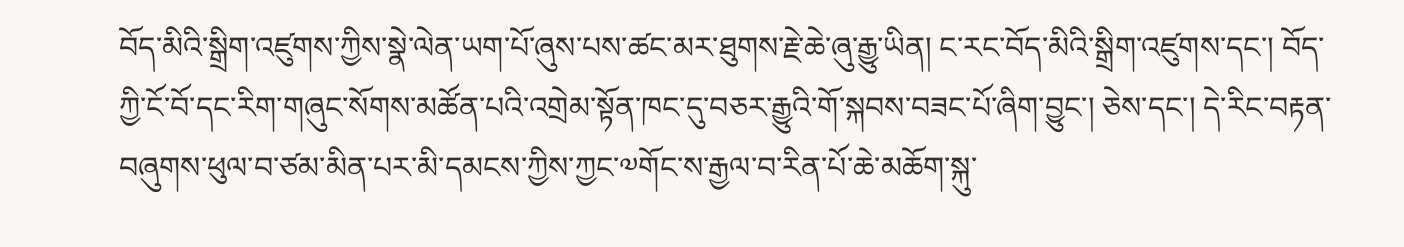བོད་མིའི་སྒྲིག་འཛུགས་ཀྱིས་སྣེ་ལེན་ཡག་པོ་ཞུས་པས་ཚང་མར་ཐུགས་རྗེ་ཆེ་ཞུ་རྒྱུ་ཡིན། ང་རང་བོད་མིའི་སྒྲིག་འཛུགས་དང་། བོད་ཀྱི་ངོ་བོ་དང་རིག་གཞུང་སོགས་མཚོན་པའི་འགྲེམ་སྟོན་ཁང་དུ་བཅར་རྒྱུའི་གོ་སྐབས་བཟང་པོ་ཞིག་བྱུང་། ཅེས་དང་། དེ་རིང་བརྟན་བཞུགས་ཕུལ་བ་ཙམ་མིན་པར་མི་དམངས་ཀྱིས་ཀྱང་༧གོང་ས་རྒྱལ་བ་རིན་པོ་ཆེ་མཆོག་སྐུ་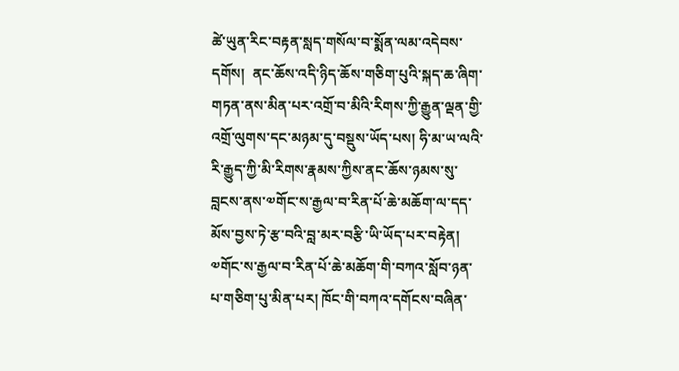ཚེ་ཡུན་རིང་བརྟན་སླད་གསོལ་བ་སྨོན་ལམ་འདེབས་དགོས།  ནང་ཆོས་འདི་ཉིད་ཆོས་གཅིག་པུའི་སྐད་ཆ་ཞིག་གཏན་ནས་མིན་པར་འགྲོ་བ་མིའི་རིགས་ཀྱི་རྒྱུན་ལྡན་གྱི་འགྲོ་ལུགས་དང་མཉམ་དུ་བསྡུས་ཡོད་པས། ཧི་མ་ཡ་ལའི་རི་རྒྱུད་ཀྱི་མི་རིགས་རྣམས་ཀྱིས་ནང་ཆོས་ཉམས་སུ་བླངས་ནས་༧གོང་ས་རྒྱལ་བ་རིན་པོ་ཆེ་མཆོག་ལ་དད་མོས་བྱས་ཏེ་རྩ་བའི་བླ་མར་བརྩི་ཡི་ཡོད་པར་བརྟེན། ༧གོང་ས་རྒྱལ་བ་རིན་པོ་ཆེ་མཆོག་གི་བཀའ་སློབ་ཉན་པ་གཅིག་པུ་མིན་པར། ཁོང་གི་བཀའ་དགོངས་བཞིན་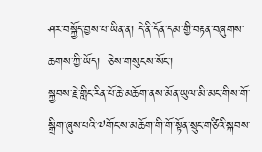ཤར་བསྐྱོད་བྱས་པ་ཡིན་ན། དེ་ནི་དོན་དམ་གྱི་བརྟན་བཞུགས་ཆགས་ཀྱི་ཡོད།  ཅེས་གསུངས་སོང་།
སྐྱབས་རྗེ་གླིང་རིན་པོ་ཆེ་མཆོག་ནས་མོན་ཡུལ་མི་མང་གིས་གོ་སྒྲིག་ཞུས་པའི་༧གོང་ས་མཆོག་གི་གོ་སྟོན་སྲུང་གཙིའི་སྐབས་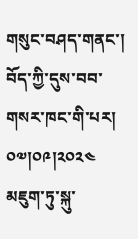གསུང་བཤད་གནང་། བོད་ཀྱི་དུས་བབ་གསར་ཁང་གི་པར། ༠༧།༠༩།༢༠༢༤
མཇུག་ཏུ་སྐུ་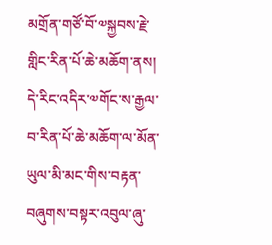མགྲོན་གཙོ་བོ་༧སྐྱབས་རྗེ་གླིང་རིན་པོ་ཆེ་མཆོག་ནས། དེ་རིང་འདིར་༧གོང་ས་རྒྱལ་བ་རིན་པོ་ཆེ་མཆོག་ལ་མོན་ཡུལ་མི་མང་གིས་བརྟན་བཞུགས་བསྟར་འབུལ་ཞུ་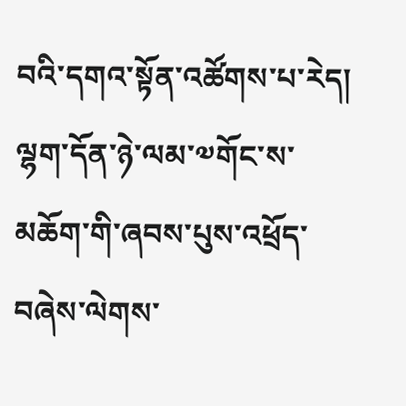བའི་དགའ་སྟོན་འཚོགས་པ་རེད། ལྷག་དོན་ཉེ་ལམ་༧གོང་ས་མཆོག་གི་ཞབས་པུས་འཕྲོད་བཞེས་ལེགས་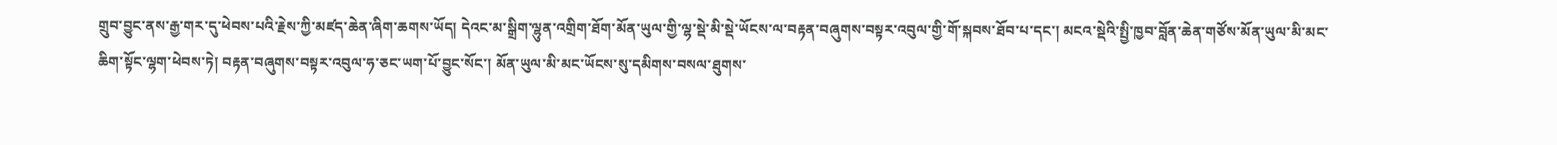གྲུབ་བྱུང་ནས་རྒྱ་གར་དུ་ཕེབས་པའི་རྗེས་ཀྱི་མཛད་ཆེན་ཞིག་ཆགས་ཡོད། དེའང་མ་སྒྲིག་ལྷུན་འགྲིག་ཐོག་མོན་ཡུལ་གྱི་ལྷ་སྡེ་མི་སྡེ་ཡོངས་ལ་བརྟན་བཞུགས་བསྟར་འབུལ་གྱི་གོ་སྐབས་ཐོབ་པ་དང་། མངའ་སྡེའི་སྤྱི་ཁྱབ་བློན་ཆེན་གཙོས་མོན་ཡུལ་མི་མང་ཆིག་སྟོང་ལྷག་ཕེབས་ཏེ། བརྟན་བཞུགས་བསྟར་འབུལ་ཧ་ཅང་ཡག་པོ་བྱུང་སོང་། མོན་ཡུལ་མི་མང་ཡོངས་སུ་དམིགས་བསལ་ཐུགས་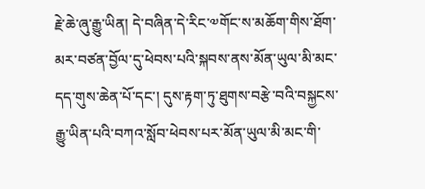རྗེ་ཆེ་ཞུ་རྒྱུ་ཡིན། དེ་བཞིན་དེ་རིང་༧གོང་ས་མཆོག་གིས་ཐོག་མར་བཙན་བྱོལ་དུ་ཕེབས་པའི་སྐབས་ནས་མོན་ཡུལ་མི་མང་དད་གུས་ཆེན་པོ་དང་། དུས་རྟག་ཏུ་ཐུགས་བརྩེ་བའི་བསྐྱངས་རྒྱུ་ཡིན་པའི་བཀའ་སློབ་ཕེབས་པར་མོན་ཡུལ་མི་མང་གི་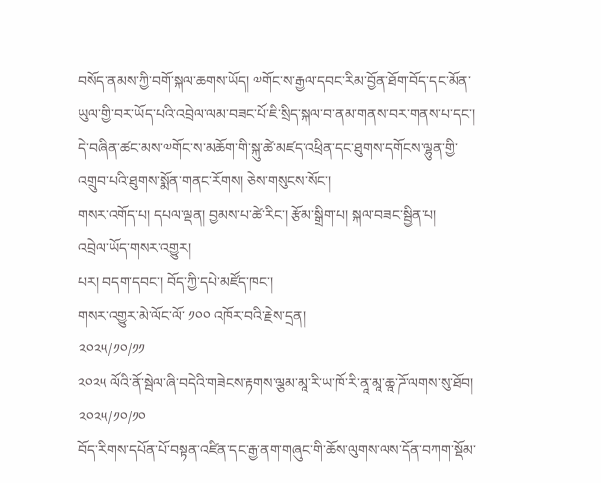བསོད་ནམས་ཀྱི་བགོ་སྐལ་ཆགས་ཡོད། ༧གོང་ས་རྒྱལ་དབང་རིམ་བྱོན་ཐོག་བོད་དང་མོན་ཡུལ་གྱི་བར་ཡོད་པའི་འབྲེལ་ལམ་བཟང་པོ་ཇི་སྲིད་སྐལ་བ་ནམ་གནས་བར་གནས་པ་དང་། དེ་བཞིན་ཚང་མས་༧གོང་ས་མཆོག་གི་སྐུ་ཚེ་མཛད་འཕྲིན་དང་ཐུགས་དགོངས་ལྷུན་གྱི་འགྲུབ་པའི་ཐུགས་སྨོན་གནང་རོགས། ཅེས་གསུངས་སོང་།
གསར་འགོད་པ། དཔལ་ལྡན། བྱམས་པ་ཚེ་རིང་། རྩོམ་སྒྲིག་པ། སྐལ་བཟང་སྦྱིན་པ།
འབྲེལ་ཡོད་གསར་འགྱུར།
པར། བདག་དབང་། བོད་ཀྱི་དཔེ་མཛོད་ཁང་།
གསར་འགྱུར་མེ་ལོང་ལོ་ ༡༠༠ འཁོར་བའི་རྗེས་དྲན།
༢༠༢༥/༡༠/༡༡
༢༠༢༥ ལོའི་ནོ་སྦེལ་ཞི་བདེའི་གཟེངས་རྟགས་ལྕམ་མཱ་རི་ཡ་ཁོ་རི་ནཱ་མཱ་ཆཱ་ཌོ་ལགས་སུ་ཐོབ།
༢༠༢༥/༡༠/༡༠
བོད་རིགས་དཔོན་པོ་བསྟན་འཛིན་དང་རྒྱ་ནག་གཞུང་གི་ཆོས་ལུགས་ལས་དོན་བཀག་སྡོམ་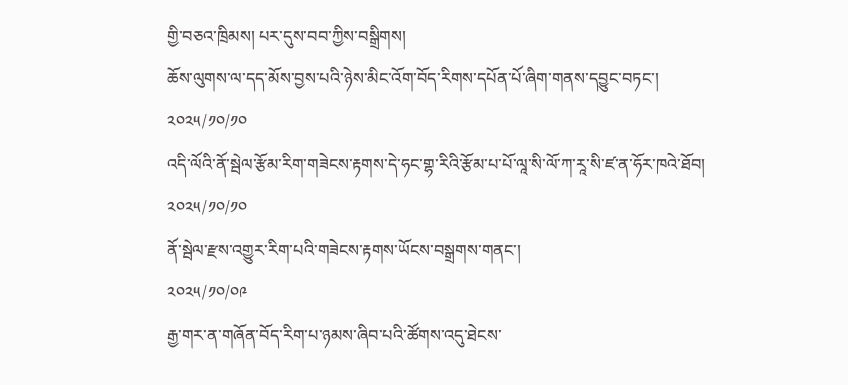གྱི་བཅའ་ཁྲིམས། པར་དུས་བབ་ཀྱིས་བསྒྲིགས།
ཆོས་ལུགས་ལ་དད་མོས་བྱས་པའི་ཉེས་མིང་འོག་བོད་རིགས་དཔོན་པོ་ཞིག་གནས་དབྱུང་བཏང་།
༢༠༢༥/༡༠/༡༠
འདི་ལོའི་ནོ་སྦེལ་རྩོམ་རིག་གཟེངས་རྟགས་དེ་ཧང་གྷ་རིའི་རྩོམ་པ་པོ་ལཱ་སི་ལོ་ཀ་རཱ་སི་ཛ་ན་ཧོར་ཁའེ་ཐོབ།
༢༠༢༥/༡༠/༡༠
ནོ་སྦེལ་རྫས་འགྱུར་རིག་པའི་གཟེངས་རྟགས་ཡོངས་བསྒྲགས་གནང་།
༢༠༢༥/༡༠/༠༩
རྒྱ་གར་ན་གཞོན་བོད་རིག་པ་ཉམས་ཞིབ་པའི་ཚོགས་འདུ་ཐེངས་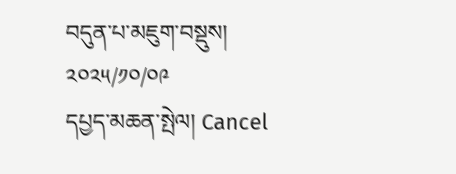བདུན་པ་མཇུག་བསྡུས།
༢༠༢༥/༡༠/༠༩
དཔྱད་མཆན་སྤེལ། Cancel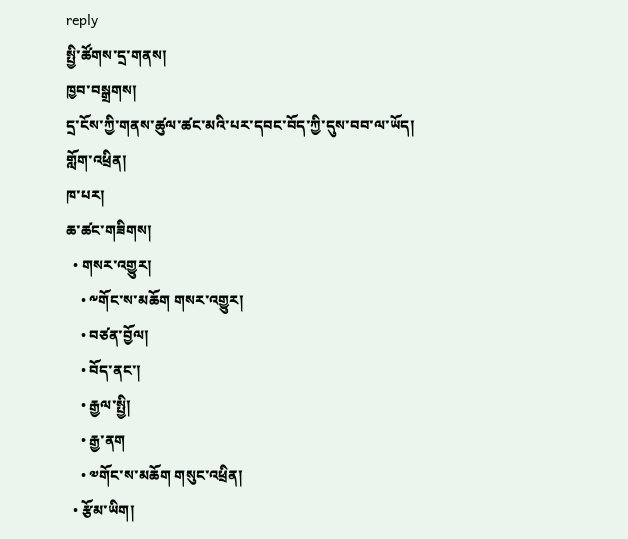reply
སྤྱི་ཚོགས་དྲ་གནས།
ཁྱབ་བསྒྲགས།
དྲ་ངོས་ཀྱི་གནས་ཚུལ་ཚང་མའི་པར་དབང་བོད་ཀྱི་དུས་བབ་ལ་ཡོད།
གློག་འཕྲིན།
ཁ་པར།
ཆ་ཚང་གཟིགས།
  • གསར་འགྱུར།
    • ༸གོང་ས་མཆོག གསར་འགྱུར།
    • བཙན་བྱོལ།
    • བོད་ནང་།
    • རྒྱལ་སྤྱི།
    • རྒྱ་ནག
    • ༧གོང་ས་མཆོག གསུང་འཕྲིན།
  • རྩོམ་ཡིག།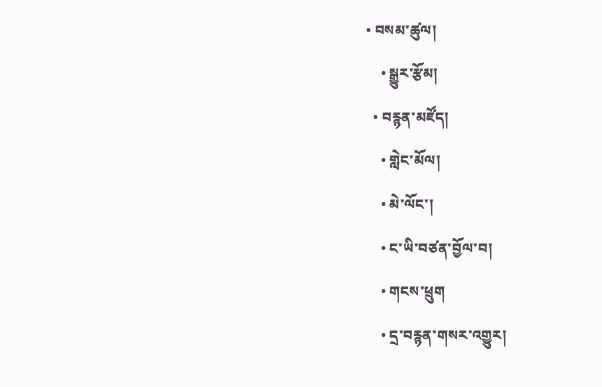• བསམ་ཚུལ།
    • སྒྱུར་རྩོམ།
  • བརྙན་མཛོད།
    • གླེང་མོལ།
    • མེ་ལོང་།
    • ང་ཡི་བཙན་བྱོལ་བ།
    • གངས་ཕྲུག
    • དྲ་བརྙན་གསར་འགྱུར།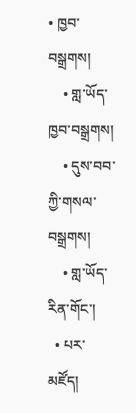• ཁྱབ་བསྒྲགས།
    • གླ་ཡོད་ཁྱབ་བསྒྲགས།
    • དུས་བབ་ཀྱི་གསལ་བསྒྲགས།
    • གླ་ཡོད་རིན་གོང་།
  • པར་མཛོད།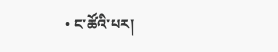• ང་ཚོའི་པར།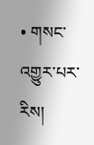• གསང་འགྱུར་པར་རིས།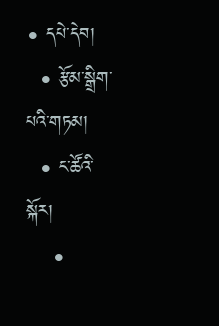• དཔེ་དེབ།
  • རྩོམ་སྒྲིག་པའི་གཏམ།
  • ང་ཚོའི་སྐོར།
    •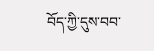བོད་ཀྱི་དུས་བབ་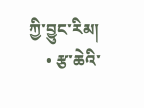ཀྱི་བྱུང་རིམ།
    • རྩ་ཆེའི་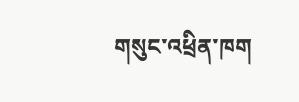གསུང་འཕྲིན་ཁག